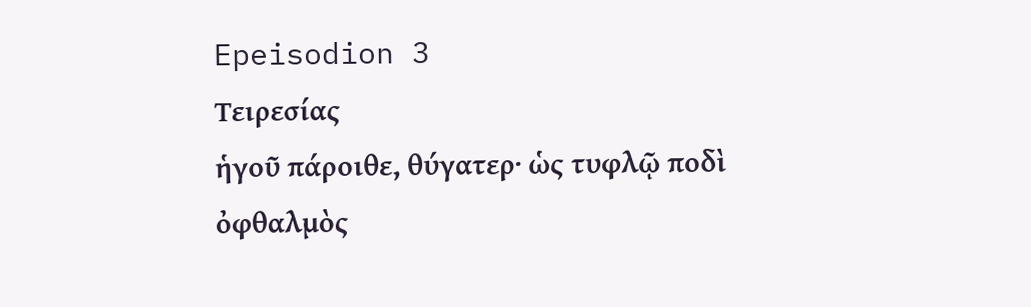Epeisodion 3
Τειρεσίας
ἡγοῦ πάροιθε, θύγατερ· ὡς τυφλῷ ποδὶ
ὀφθαλμὸς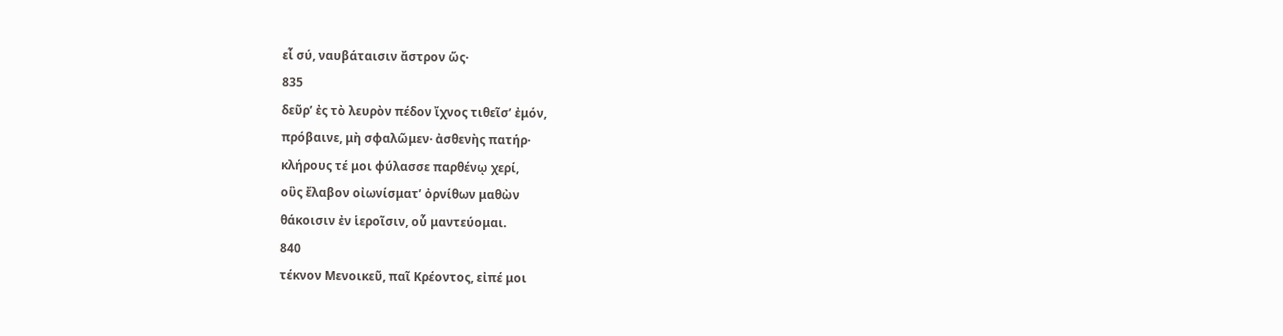εἶ σύ, ναυβάταισιν ἄστρον ὥς·
835
δεῦρʼ ἐς τὸ λευρὸν πέδον ἴχνος τιθεῖσʼ ἐμόν,
πρόβαινε, μὴ σφαλῶμεν· ἀσθενὴς πατήρ·
κλήρους τέ μοι φύλασσε παρθένῳ χερί,
οὓς ἔλαβον οἰωνίσματʼ ὀρνίθων μαθὼν
θάκοισιν ἐν ἱεροῖσιν, οὗ μαντεύομαι.
840
τέκνον Μενοικεῦ, παῖ Κρέοντος, εἰπέ μοι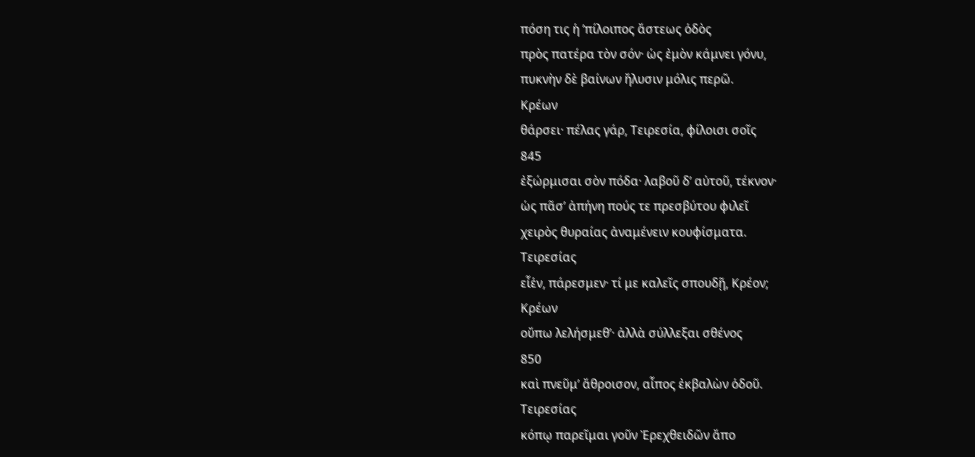πόση τις ἡ ʼπίλοιπος ἄστεως ὁδὸς
πρὸς πατέρα τὸν σόν· ὡς ἐμὸν κάμνει γόνυ,
πυκνὴν δὲ βαίνων ἤλυσιν μόλις περῶ.
Κρέων
θάρσει· πέλας γάρ, Τειρεσία, φίλοισι σοῖς
845
ἐξώρμισαι σὸν πόδα· λαβοῦ δʼ αὐτοῦ, τέκνον·
ὡς πᾶσʼ ἀπήνη πούς τε πρεσβύτου φιλεῖ
χειρὸς θυραίας ἀναμένειν κουφίσματα.
Τειρεσίας
εἶἑν, πάρεσμεν· τί με καλεῖς σπουδῇ, Κρέον;
Κρέων
οὔπω λελήσμεθʼ· ἀλλὰ σύλλεξαι σθένος
850
καὶ πνεῦμʼ ἄθροισον, αἶπος ἐκβαλὼν ὁδοῦ.
Τειρεσίας
κόπῳ παρεῖμαι γοῦν Ἐρεχθειδῶν ἄπο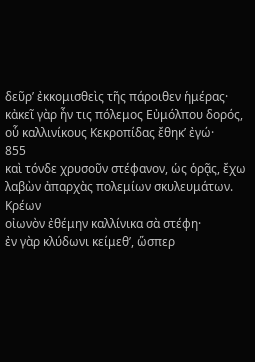δεῦρʼ ἐκκομισθεὶς τῆς πάροιθεν ἡμέρας·
κἀκεῖ γὰρ ἦν τις πόλεμος Εὐμόλπου δορός,
οὗ καλλινίκους Κεκροπίδας ἔθηκʼ ἐγώ·
855
καὶ τόνδε χρυσοῦν στέφανον, ὡς ὁρᾷς, ἔχω
λαβὼν ἀπαρχὰς πολεμίων σκυλευμάτων.
Κρέων
οἰωνὸν ἐθέμην καλλίνικα σὰ στέφη·
ἐν γὰρ κλύδωνι κείμεθʼ, ὥσπερ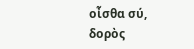οἶσθα σύ,
δορὸς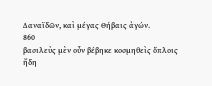Δαναϊδῶν, καὶ μέγας Θήβαις ἀγών.
860
βασιλεὺς μὲν οὖν βέβηκε κοσμηθεὶς ὅπλοις
ἤδη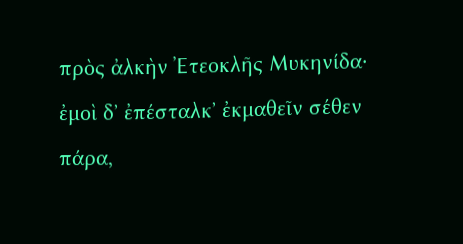πρὸς ἀλκὴν Ἐτεοκλῆς Μυκηνίδα·
ἐμοὶ δʼ ἐπέσταλκʼ ἐκμαθεῖν σέθεν πάρα,